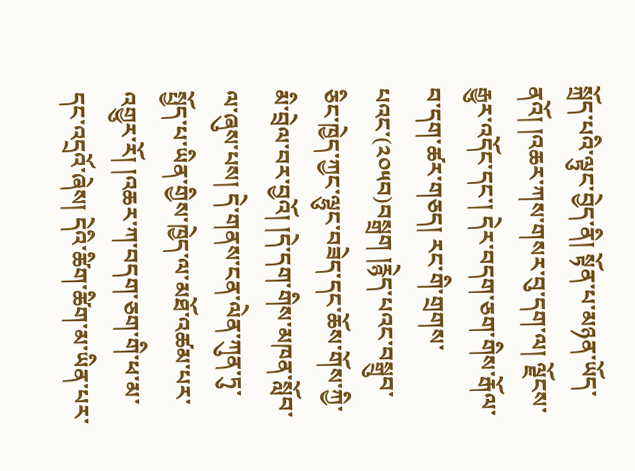སྐྲོད་པའི་ལྟུང་བྱེད་ནི། སྟོན་པ་མཉན་ཡོད་ནའོ། །འཆར་ཀས་གསར་བུ་དག་ལ། ལྗོངས་རྒྱུར་འདོང་དང་། དེར་བདག་ཅག་གིས་རྒོལ་བ་དག་ཚར་གཅད། རང་གི་གྲགས་པའང་(༢༠༥བ)བསྒྲག །རྙེད་པའང་བསྒྲུབ་ཅིང་ཁྱེད་ཀྱང་ལྷུང་བཟེད་དང་ཆོས་གོས་ཀྱི་མི་བྲེལ་བར་བྱའོ། །དེ་དག་གིས་མཁན་སློབ་ལ་ཞུས་པས། དེ་གནས་ངན་ལེན་ཀུན་ཏུ་སྤྱོད་པ་ཡིན་གྱིས་ཁྱེད་ལ་མཐོ་འཚམ་པར་འགྱུར་རོ། །འཆར་ཀ་བདག་ཅག་གི་ཕ་མ་དང་འདྲའོ་ཞེས། དེའི་ཚིག་ཚིག་མ་ཡིན་པར་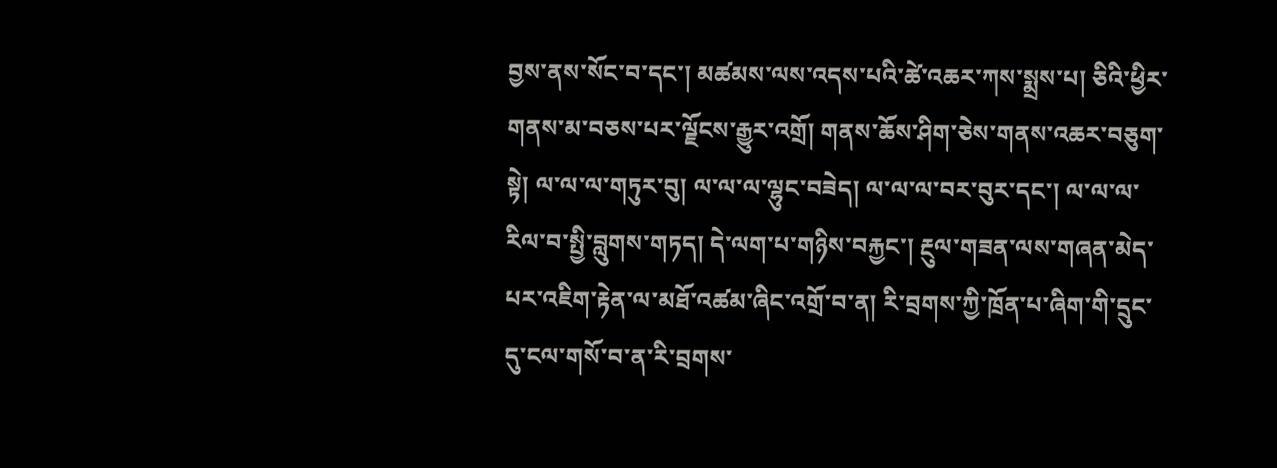བྱས་ནས་སོང་བ་དང་། མཚམས་ལས་འདས་པའི་ཚེ་འཆར་ཀས་སྨྲས་པ། ཅིའི་ཕྱིར་གནས་མ་བཅས་པར་ལྗོངས་རྒྱུར་འགྲོ། གནས་ཆོས་ཤིག་ཅེས་གནས་འཆར་བཅུག་སྟེ། ལ་ལ་ལ་གཏུར་བུ། ལ་ལ་ལ་ལྷུང་བཟེད། ལ་ལ་ལ་བར་བུར་དང་། ལ་ལ་ལ་རིལ་བ་སྤྱི་བླུགས་གཏད། དེ་ལག་པ་གཉིས་བརྐྱང་། རྔུལ་གཟན་ལས་གཞན་མེད་པར་འཇིག་རྟེན་ལ་མཐོ་འཚམ་ཞིང་འགྲོ་བ་ན། རི་བྲགས་ཀྱི་ཁྲོན་པ་ཞིག་གི་དྲུང་དུ་ངལ་གསོ་བ་ན་རི་བྲགས་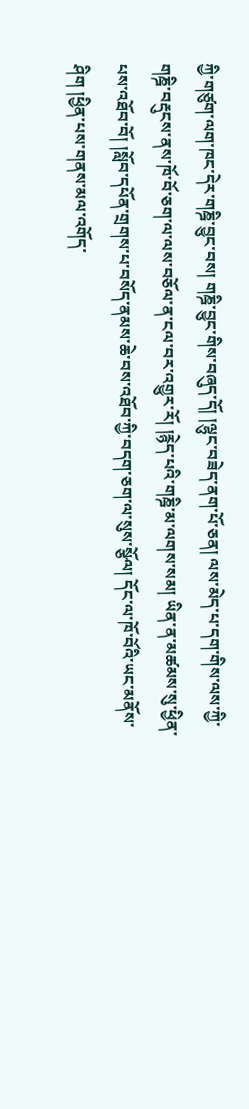ཀྱི་གཙུག་ལག་ཁང་དེར་གཎྜི་བྱུང་བས། གཎྜི་བྱུང་གིས་བཞུད་དོ། །ལྷུང་བཟེད་ནག་པོ་ཅན། ལས་མེད་པ་དག་གིས་ལས་ཀྱི་གཎྜི་བརྡུངས་ནས་ཁོ་བོ་ཅག་ལ་ལས་བཅོལ་ན་ངལ་བར་འགྱུར་རོ། །རྙེད་པའི་གཎྜི་མ་ལགས་སམ། ཡིན་ན་མཚམས་སུ་ཕྱིན་པས་འཐོབ་བོ། །སློབ་དཔོན་གྲགས་པ་བསོད་ནམས་ཆེ་བས་འཐོབ་ཀྱི་བདག་ཅག་ལ་སུས་སྩོལ། དོང་ལ་ཁོ་བོའི་ཡང་མནོས་ཤིག །ཕྱིན་པས་གནས་མལ་འགོད་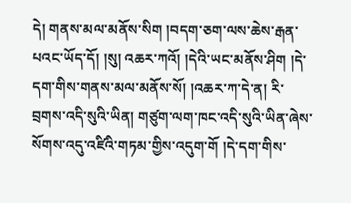དེ། གནས་མལ་མནོས་སིག །བདག་ཅག་ལས་ཆེས་རྒན་པའང་ཡོད་དོ། །སུ། འཆར་ཀའོ། །དེའི་ཡང་མནོས་ཤིག །དེ་དག་གིས་གནས་མལ་མནོས་སོ། །འཆར་ཀ་དེ་ན། རི་བྲགས་འདི་སུའི་ཡིན། གཙུག་ལག་ཁང་འདི་སུའི་ཡིན་ཞེས་སོགས་འདུ་འཛིའི་གཏམ་གྱིས་འདུག་གོ །དེ་དག་གིས་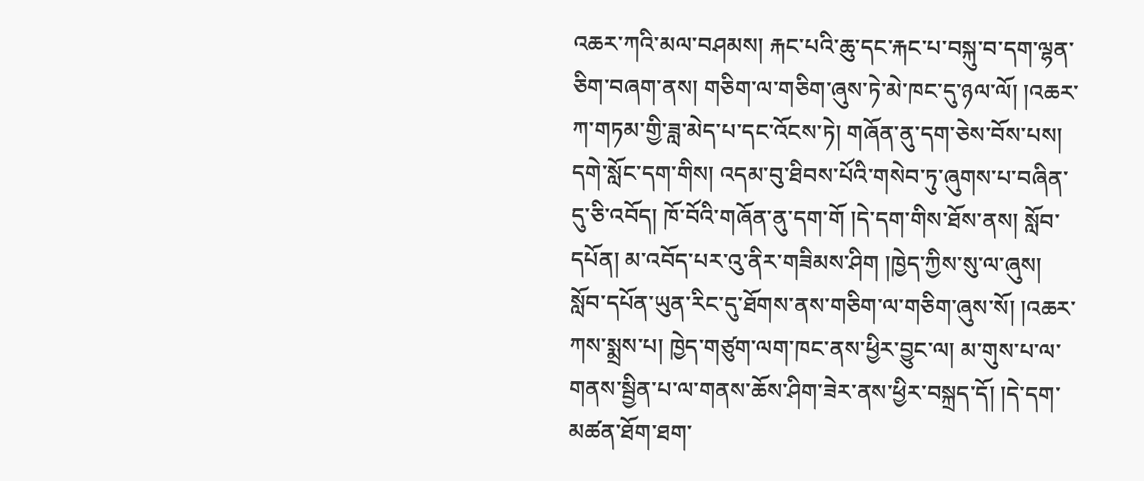འཆར་ཀའི་མལ་བཤམས། རྐང་པའི་ཆུ་དང་རྐང་པ་བསྐུ་བ་དག་ལྷན་ཅིག་བཞག་ནས། གཅིག་ལ་གཅིག་ཞུས་ཏེ་མེ་ཁང་དུ་ཉལ་ལོ། །འཆར་ཀ་གཏམ་གྱི་ཟླ་མེད་པ་དང་འོངས་ཏེ། གཞོན་ནུ་དག་ཅེས་བོས་པས། དགེ་སློང་དག་གིས། འདམ་བུ་ཐིབས་པོའི་གསེབ་ཏུ་ཞུགས་པ་བཞིན་དུ་ཅི་འབོད། ཁོ་བོའི་གཞོན་ནུ་དག་གོ །དེ་དག་གིས་ཐོས་ནས། སློབ་དཔོན། མ་འབོད་པར་འུ་ནིར་གཟིམས་ཤིག །ཁྱེད་ཀྱིས་སུ་ལ་ཞུས། སློབ་དཔོན་ཡུན་རིང་དུ་ཐོགས་ནས་གཅིག་ལ་གཅིག་ཞུས་སོ། །འཆར་ཀས་སྨྲས་པ། ཁྱེད་གཙུག་ལག་ཁང་ནས་ཕྱིར་བྱུང་ལ། མ་གུས་པ་ལ་གནས་སྦྱིན་པ་ལ་གནས་ཆོས་ཤིག་ཟེར་ནས་ཕྱིར་བསྐྲད་དོ། །དེ་དག་མཚན་ཐོག་ཐག་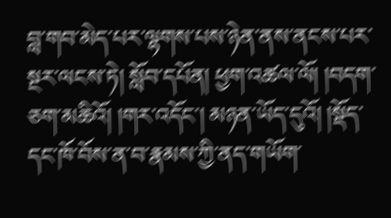བླ་གབ་མེད་པར་ལྷགས་པས་ཉེན་ནས་ནངས་པར་སྔར་ལངས་ཏེ། སློབ་དཔོན། ཕྱག་འཚལ་ལོ། །བདག་ཅག་མཆིའོ། །གར་འདོང་། མཉན་ཡོད་དུའོ། །སྡོད་དང་ཁོ་བོས་ན་བ་རྣམས་ཀྱི་ནད་གཡོག་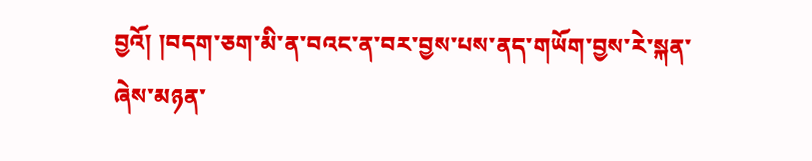བྱའོ། །བདག་ཅག་མི་ན་བའང་ན་བར་བྱས་པས་ནད་གཡོག་བྱས་རེ་སྐན་ཞེས་མཉན་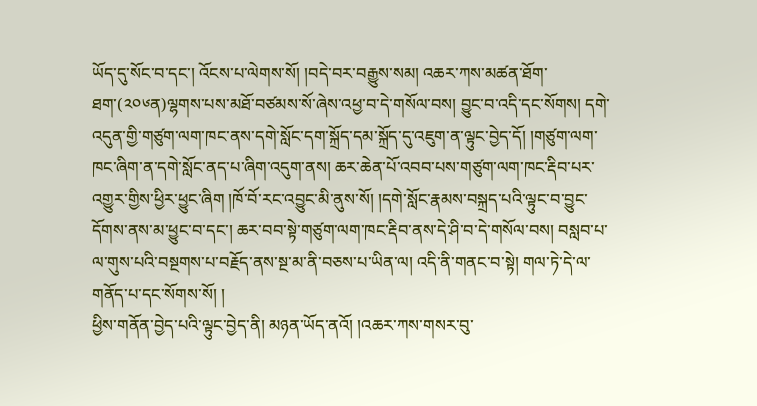ཡོད་དུ་སོང་བ་དང་། འོངས་པ་ལེགས་སོ། །བདེ་བར་བརྒྱུས་སམ། འཆར་ཀས་མཚན་ཐོག་ཐག་(༢༠༦ན)ལྷགས་པས་མཐོ་བཙམས་སོ་ཞེས་འཕྱ་བ་དེ་གསོལ་བས། བྱུང་བ་འདི་དང་སོགས། དགེ་འདུན་གྱི་གཙུག་ལག་ཁང་ནས་དགེ་སློང་དག་སྐྲོད་དམ་སྐྲོད་དུ་འཇུག་ན་ལྟུང་བྱེད་དོ། །གཙུག་ལག་ཁང་ཞིག་ན་དགེ་སློང་ནད་པ་ཞིག་འདུག་ནས། ཆར་ཆེན་པོ་འབབ་པས་གཙུག་ལག་ཁང་རྡིབ་པར་འགྱུར་གྱིས་ཕྱིར་ཕྱུང་ཞིག །ཁོ་བོ་རང་འབྱུང་མི་ནུས་སོ། །དགེ་སློང་རྣམས་བསྐྲད་པའི་ལྟུང་བ་བྱུང་དོགས་ནས་མ་ཕྱུང་བ་དང་། ཆར་བབ་སྟེ་གཙུག་ལག་ཁང་རྡིབ་ནས་དེ་ཤི་བ་དེ་གསོལ་བས། བསླབ་པ་ལ་གུས་པའི་བསྔགས་པ་བརྗོད་ནས་སྔ་མ་ནི་བཅས་པ་ཡིན་ལ། འདི་ནི་གནང་བ་སྟེ། གལ་ཏེ་དེ་ལ་གནོད་པ་དང་སོགས་སོ། །
ཕྱིས་གནོན་བྱེད་པའི་ལྟུང་བྱེད་ནི། མཉན་ཡོད་ནའོ། །འཆར་ཀས་གསར་བུ་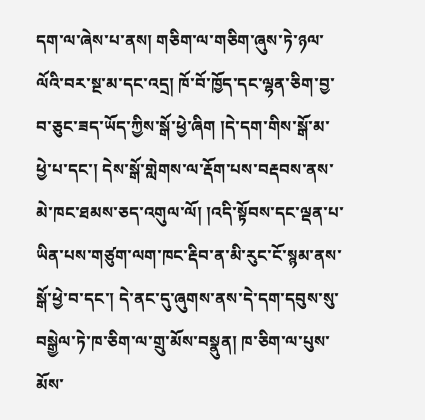དག་ལ་ཞེས་པ་ནས། གཅིག་ལ་གཅིག་ཞུས་ཏེ་ཉལ་ལོའི་བར་སྔ་མ་དང་འདྲ། ཁོ་བོ་ཁྱོད་དང་ལྷན་ཅིག་བྱ་བ་ཅུང་ཟད་ཡོད་ཀྱིས་སྒོ་ཕྱེ་ཞིག །དེ་དག་གིས་སྒོ་མ་ཕྱེ་པ་དང་། དེས་སྒོ་གླེགས་ལ་རྡོག་པས་བརྡབས་ནས་མེ་ཁང་ཐམས་ཅད་འགུལ་ལོ། །འདི་སྟོབས་དང་ལྡན་པ་ཡིན་པས་གཙུག་ལག་ཁང་རྡིབ་ན་མི་རུང་ངོ་སྙམ་ནས་སྒོ་ཕྱེ་བ་དང་། དེ་ནང་དུ་ཞུགས་ནས་དེ་དག་དབུས་སུ་བསྒྱེལ་ཏེ་ཁ་ཅིག་ལ་གྲུ་མོས་བསྣུན། ཁ་ཅིག་ལ་པུས་མོས་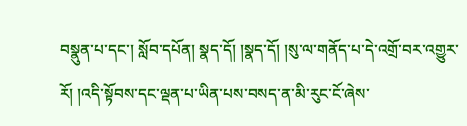བསྣུན་པ་དང་། སློབ་དཔོན། སྣད་དོ། །སྣད་དོ། །སུ་ལ་གནོད་པ་དེ་འགྲོ་བར་འགྱུར་རོ། །འདི་སྟོབས་དང་ལྡན་པ་ཡིན་པས་བསད་ན་མི་རུང་ངོ་ཞེས་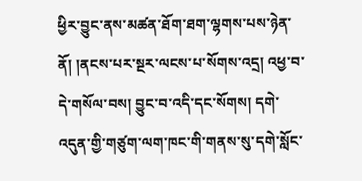ཕྱིར་བྱུང་ནས་མཚན་ཐོག་ཐག་ལྷགས་པས་ཉེན་ནོ། །ནངས་པར་སྔར་ལངས་པ་སོགས་འདྲ། འཕྱ་བ་དེ་གསོལ་བས། བྱུང་བ་འདི་དང་སོགས། དགེ་འདུན་གྱི་གཙུག་ལག་ཁང་གི་གནས་སུ་དགེ་སློང་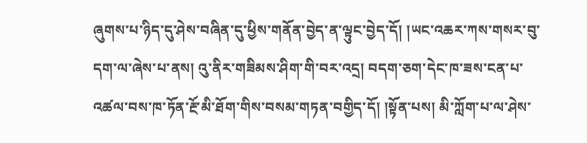ཞུགས་པ་ཉིད་དུ་ཤེས་བཞིན་དུ་ཕྱིས་གནོན་བྱེད་ན་ལྟུང་བྱེད་དོ། །ཡང་འཆར་ཀས་གསར་བུ་དག་ལ་ཞེས་པ་ནས། འུ་ནིར་གཟིམས་ཤིག་གི་བར་འདྲ། བདག་ཅག་དེང་ཁ་ཟས་ངན་པ་འཚལ་བས་ཁ་ཏོན་རྔོ་མི་ཐོག་གིས་བསམ་གཏན་བགྱིད་དོ། །སྟོན་པས། མི་ཀློག་པ་ལ་ཤེས་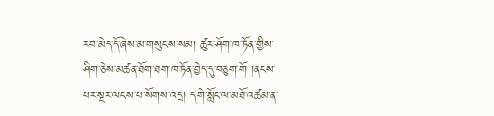རབ་མེད་དོ་ཞེས་མ་གསུངས་སམ། ཚུར་ཤོག་ཁ་ཏོན་གྱིས་ཤིག་ཅེས་མཚན་ཐོག་ཐག་ཁ་ཏོན་བྱེད་དུ་བཅུག་གོ །ནངས་པར་སྔར་ལངས་པ་སོགས་འདྲ། དགེ་སློང་ལ་མཐོ་འཚམ་ན་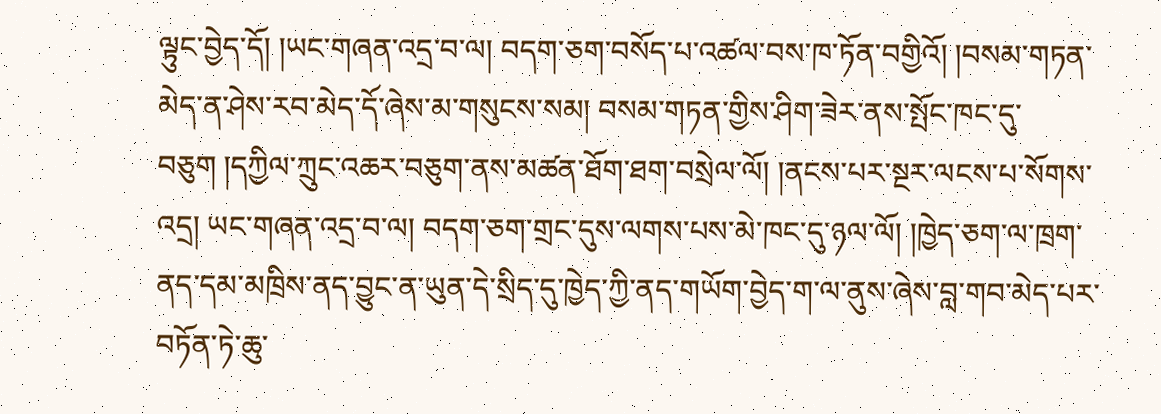ལྟུང་བྱེད་དོ། །ཡང་གཞན་འདྲ་བ་ལ། བདག་ཅག་བསོད་པ་འཚལ་བས་ཁ་ཏོན་བགྱིའོ། །བསམ་གཏན་མེད་ན་ཤེས་རབ་མེད་དོ་ཞེས་མ་གསུངས་སམ། བསམ་གཏན་གྱིས་ཤིག་ཟེར་ནས་སྤོང་ཁང་དུ་བཅུག །དཀྱིལ་ཀྲུང་འཆར་བཅུག་ནས་མཚན་ཐོག་ཐག་བསྲེལ་ལོ། །ནངས་པར་སྔར་ལངས་པ་སོགས་འདྲ། ཡང་གཞན་འདྲ་བ་ལ། བདག་ཅག་གྲང་དུས་ལགས་པས་མེ་ཁང་དུ་ཉལ་ལོ། །ཁྱེད་ཅག་ལ་ཁྲག་ནད་དམ་མཁྲིས་ནད་བྱུང་ན་ཡུན་དེ་སྲིད་དུ་ཁྱེད་ཀྱི་ནད་གཡོག་བྱེད་ག་ལ་ནུས་ཞེས་བླ་གབ་མེད་པར་བཏོན་ཏེ་ཆུ་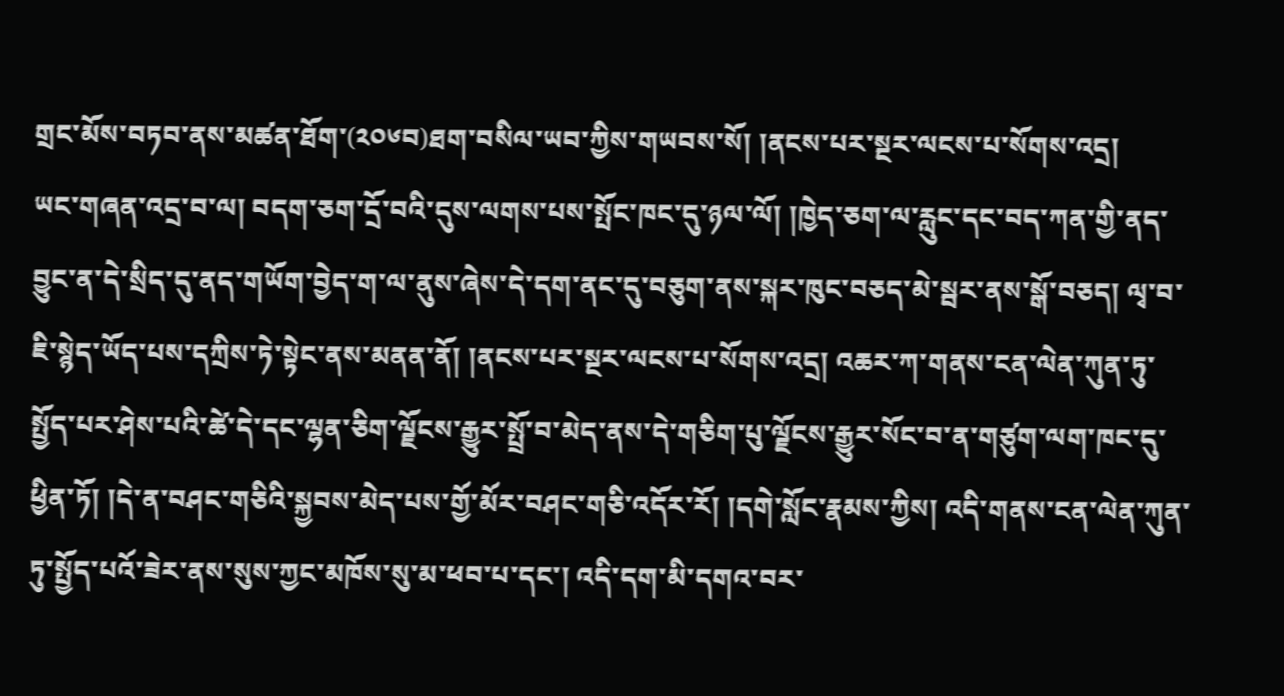གྲང་མོས་བཏབ་ནས་མཚན་ཐོག་(༢༠༦བ)ཐག་བསིལ་ཡབ་ཀྱིས་གཡབས་སོ། །ནངས་པར་སྔར་ལངས་པ་སོགས་འདྲ།
ཡང་གཞན་འདྲ་བ་ལ། བདག་ཅག་དྲོ་བའི་དུས་ལགས་པས་སྤོང་ཁང་དུ་ཉལ་ལོ། །ཁྱེད་ཅག་ལ་རླུང་དང་བད་ཀན་གྱི་ནད་བྱུང་ན་དེ་སྲིད་དུ་ནད་གཡོག་བྱེད་ག་ལ་ནུས་ཞེས་དེ་དག་ནང་དུ་བཅུག་ནས་སྐར་ཁུང་བཅད་མེ་སྦར་ནས་སྒོ་བཅད། ལྭ་བ་ཇི་སྙེད་ཡོད་པས་དཀྲིས་ཏེ་སྟེང་ནས་མནན་ནོ། །ནངས་པར་སྔར་ལངས་པ་སོགས་འདྲ། འཆར་ཀ་གནས་ངན་ལེན་ཀུན་ཏུ་སྤྱོད་པར་ཤེས་པའི་ཚེ་དེ་དང་ལྷན་ཅིག་ལྗོངས་རྒྱུར་སྤྲོ་བ་མེད་ནས་དེ་གཅིག་པུ་ལྗོངས་རྒྱུར་སོང་བ་ན་གཙུག་ལག་ཁང་དུ་ཕྱིན་ཏོ། །དེ་ན་བཤང་གཅིའི་སྐྱབས་མེད་པས་གྱོ་མོར་བཤང་གཅི་འདོར་རོ། །དགེ་སློང་རྣམས་ཀྱིས། འདི་གནས་ངན་ལེན་ཀུན་ཏུ་སྤྱོད་པའོ་ཟེར་ནས་སུས་ཀྱང་མཁོས་སུ་མ་ཕབ་པ་དང་། འདི་དག་མི་དགའ་བར་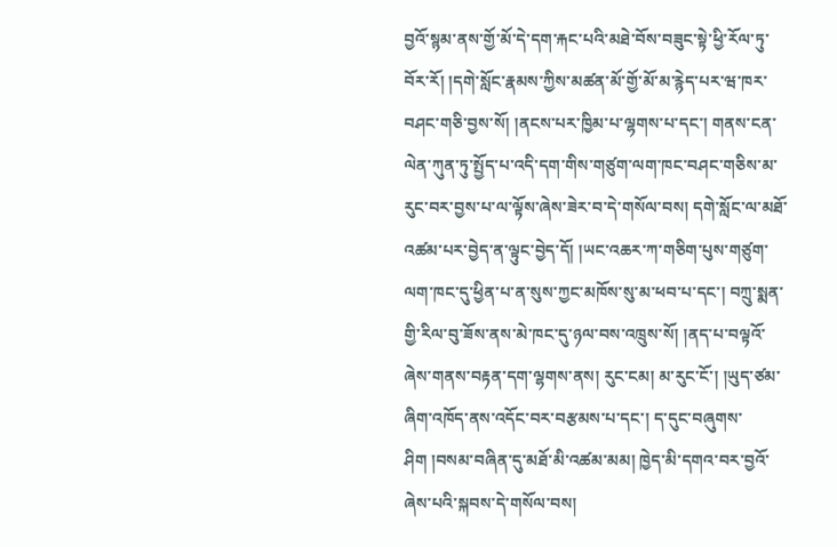བྱའོ་སྙམ་ནས་གྱོ་མོ་དེ་དག་རྐང་པའི་མཐེ་བོས་བཟུང་སྟེ་ཕྱི་རོལ་ཏུ་བོར་རོ། །དགེ་སློང་རྣམས་ཀྱིས་མཚན་མོ་གྱོ་མོ་མ་རྙེད་པར་ཝ་ཁར་བཤང་གཅི་བྱས་སོ། །ནངས་པར་ཁྱིམ་པ་ལྷགས་པ་དང་། གནས་ངན་ལེན་ཀུན་ཏུ་སྤྱོད་པ་འདི་དག་གིས་གཙུག་ལག་ཁང་བཤང་གཅིས་མ་རུང་བར་བྱས་པ་ལ་ལྟོས་ཞེས་ཟེར་བ་དེ་གསོལ་བས། དགེ་སློང་ལ་མཐོ་འཚམ་པར་བྱེད་ན་ལྟུང་བྱེད་དོ། །ཡང་འཆར་ཀ་གཅིག་པུས་གཙུག་ལག་ཁང་དུ་ཕྱིན་པ་ན་སུས་ཀྱང་མཁོས་སུ་མ་ཕབ་པ་དང་། བཀྲུ་སྨན་གྱི་རིལ་བུ་ཟོས་ནས་མེ་ཁང་དུ་ཉལ་བས་འཁྲུས་སོ། །ནད་པ་བལྟའོ་ཞེས་གནས་བརྟན་དག་ལྷགས་ནས། རུང་ངམ། མ་རུང་ངོ་། །ཡུད་ཙམ་ཞིག་འཁོད་ནས་འདོང་བར་བརྩམས་པ་དང་། ད་དུང་བཞུགས་ཤིག །བསམ་བཞིན་དུ་མཐོ་མི་འཚམ་མམ། ཁྱེད་མི་དགའ་བར་བྱའོ་ཞེས་པའི་སྐབས་དེ་གསོལ་བས།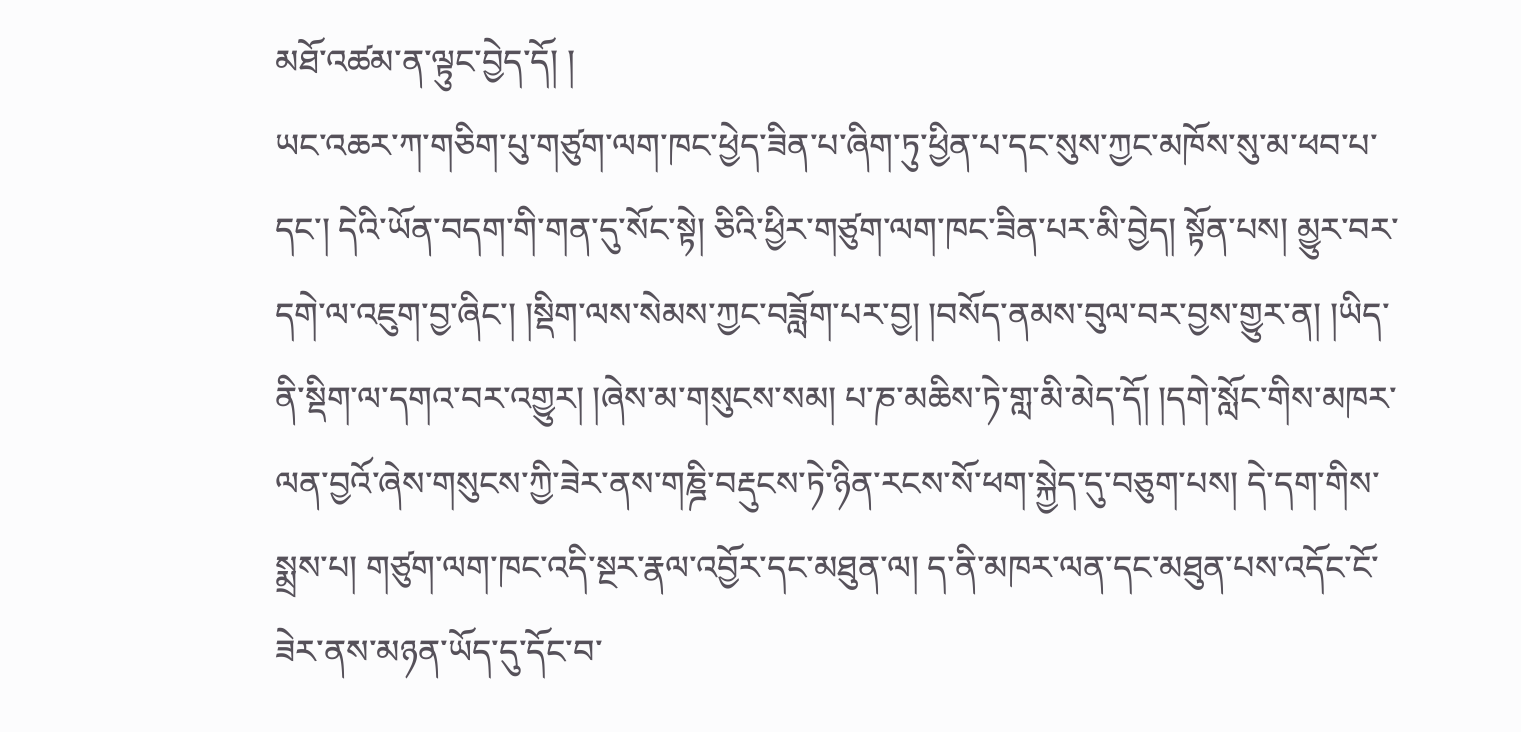མཐོ་འཚམ་ན་ལྟུང་བྱེད་དོ། །
ཡང་འཆར་ཀ་གཅིག་པུ་གཙུག་ལག་ཁང་ཕྱེད་ཟིན་པ་ཞིག་ཏུ་ཕྱིན་པ་དང་སུས་ཀྱང་མཁོས་སུ་མ་ཕབ་པ་དང་། དེའི་ཡོན་བདག་གི་གན་དུ་སོང་སྟེ། ཅིའི་ཕྱིར་གཙུག་ལག་ཁང་ཟིན་པར་མི་བྱེད། སྟོན་པས། མྱུར་བར་དགེ་ལ་འཇུག་བྱ་ཞིང་། །སྡིག་ལས་སེམས་ཀྱང་བཟློག་པར་བྱ། །བསོད་ནམས་བུལ་བར་བྱས་གྱུར་ན། །ཡིད་ནི་སྡིག་ལ་དགའ་བར་འགྱུར། །ཞེས་མ་གསུངས་སམ། པ་ཎ་མཆིས་ཏེ་གླ་མི་མེད་དོ། །དགེ་སློང་གིས་མཁར་ལན་བྱའོ་ཞེས་གསུངས་ཀྱི་ཟེར་ནས་གཎྜི་བརྡུངས་ཏེ་ཉིན་རངས་སོ་ཕག་སྐྱེད་དུ་བཅུག་པས། དེ་དག་གིས་སྨྲས་པ། གཙུག་ལག་ཁང་འདི་སྔར་རྣལ་འབྱོར་དང་མཐུན་ལ། ད་ནི་མཁར་ལན་དང་མཐུན་པས་འདོང་ངོ་ཟེར་ནས་མཉན་ཡོད་དུ་དོང་བ་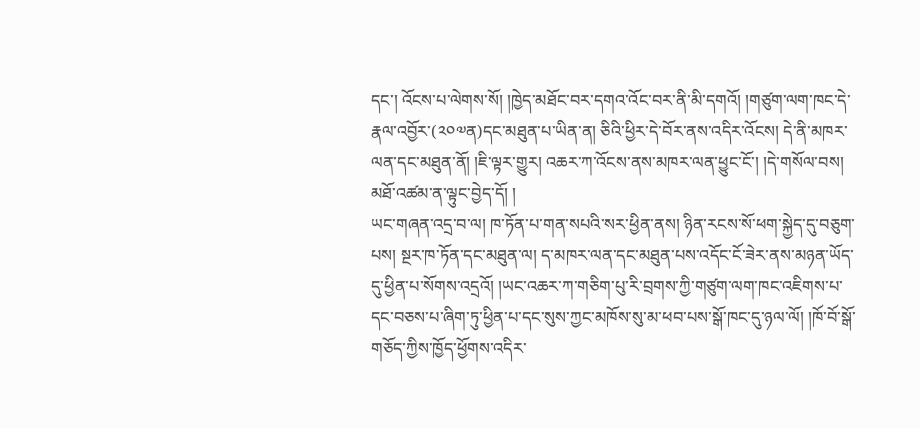དང་། འོངས་པ་ལེགས་སོ། །ཁྱེད་མཐོང་བར་དགའ་འོང་བར་ནི་མི་དགའོ། །གཙུག་ལག་ཁང་དེ་རྣལ་འབྱོར་(༢༠༧ན)དང་མཐུན་པ་ཡིན་ན། ཅིའི་ཕྱིར་དེ་བོར་ནས་འདིར་འོངས། དེ་ནི་མཁར་ལན་དང་མཐུན་ནོ། །ཇི་ལྟར་གྱུར། འཆར་ཀ་འོངས་ནས་མཁར་ལན་ཕྱུང་ངོ་། །དེ་གསོལ་བས། མཐོ་འཚམ་ན་ལྟུང་བྱེད་དོ། །
ཡང་གཞན་འདྲ་བ་ལ། ཁ་ཏོན་པ་གན་སཔའི་སར་ཕྱིན་ནས། ཉིན་རངས་སོ་ཕག་སྐྱེད་དུ་བཅུག་པས། སྔར་ཁ་ཏོན་དང་མཐུན་ལ། ད་མཁར་ལན་དང་མཐུན་པས་འདོང་ངོ་ཟེར་ནས་མཉན་ཡོད་དུ་ཕྱིན་པ་སོགས་འདྲའོ། །ཡང་འཆར་ཀ་གཅིག་པུ་རི་བྲགས་ཀྱི་གཙུག་ལག་ཁང་འཇིགས་པ་དང་བཅས་པ་ཞིག་ཏུ་ཕྱིན་པ་དང་སུས་ཀྱང་མཁོས་སུ་མ་ཕབ་པས་སྒོ་ཁང་དུ་ཉལ་ལོ། །ཁོ་བོ་སྒོ་གཅོད་ཀྱིས་ཁྱོད་ཕྱོགས་འདིར་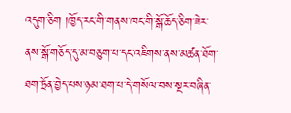འདུག་ཅིག །ཁྱོད་རང་གི་གནས་ཁང་གི་སྒོ་ཆོད་ཅིག་ཟེར་ནས་སྒོ་གཅོད་དུ་མ་བཅུག་པ་དང་འཇིགས་ནས་མཚན་ཐོག་ཐག་ཏྲོན་བྱེད་པས་ཉམ་ཐག་པ་དེ་གསོལ་བས་སྔར་བཞིན་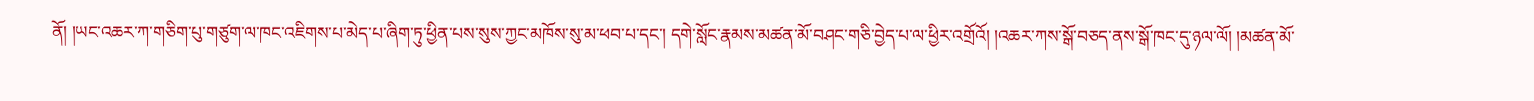ནོ། །ཡང་འཆར་ཀ་གཅིག་པུ་གཙུག་ལ་ཁང་འཇིགས་པ་མེད་པ་ཞིག་ཏུ་ཕྱིན་པས་སུས་ཀྱང་མཁོས་སུ་མ་ཕབ་པ་དང་། དགེ་སློང་རྣམས་མཚན་མོ་བཤང་གཅི་བྱེད་པ་ལ་ཕྱིར་འགྲོའོ། །འཆར་ཀས་སྒོ་བཅད་ནས་སྒོ་ཁང་དུ་ཉལ་ལོ། །མཚན་མོ་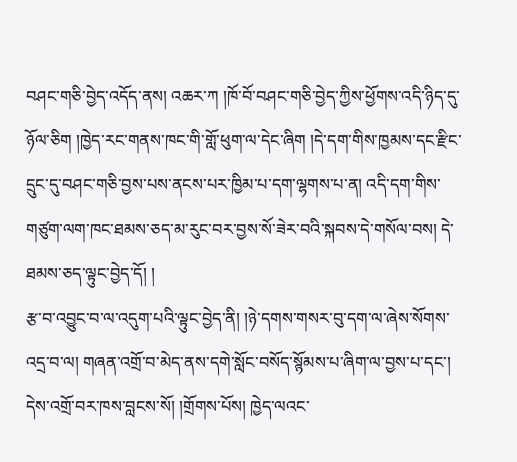བཤང་གཅི་བྱེད་འདོད་ནས། འཆར་ཀ །ཁོ་བོ་བཤང་གཅི་བྱེད་ཀྱིས་ཕྱོགས་འདི་ཉིད་དུ་ཉོལ་ཅིག །ཁྱེད་རང་གནས་ཁང་གི་གློ་ཕུག་ལ་དེང་ཞིག །དེ་དག་གིས་ཁྱམས་དང་རྫིང་དྲུང་དུ་བཤང་གཅི་བྱས་པས་ནངས་པར་ཁྱིམ་པ་དག་ལྷགས་པ་ན། འདི་དག་གིས་གཙུག་ལག་ཁང་ཐམས་ཅད་མ་རུང་བར་བྱས་སོ་ཟེར་བའི་སྐབས་དེ་གསོལ་བས། དེ་ཐམས་ཅད་ལྟུང་བྱེད་དོ། །
རྩ་བ་འབྱུང་བ་ལ་འདུག་པའི་ལྟུང་བྱེད་ནི། །ཉེ་དགས་གསར་བུ་དག་ལ་ཞེས་སོགས་འདྲ་བ་ལ། གཞན་འགྲོ་བ་མེད་ནས་དགེ་སློང་བསོད་སྙོམས་པ་ཞིག་ལ་བྱས་པ་དང་། དེས་འགྲོ་བར་ཁས་བླངས་སོ། །གྲོགས་པོས། ཁྱེད་ལའང་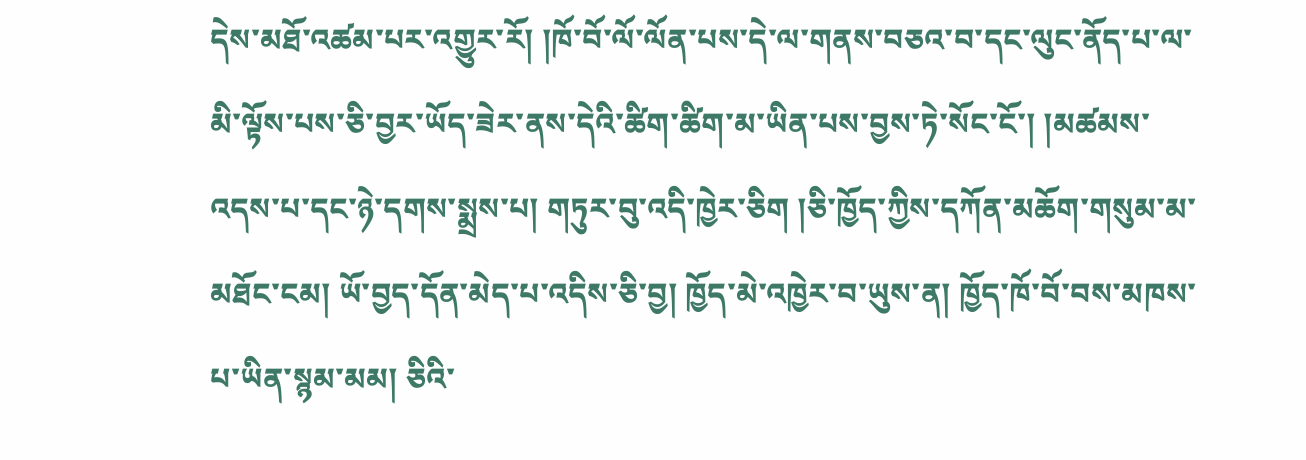དེས་མཐོ་འཚམ་པར་འགྱུར་རོ། །ཁོ་བོ་ལོ་ལོན་པས་དེ་ལ་གནས་བཅའ་བ་དང་ལུང་ནོད་པ་ལ་མི་ལྟོས་པས་ཅི་བྱར་ཡོད་ཟེར་ནས་དེའི་ཚིག་ཚིག་མ་ཡིན་པས་བྱས་ཏེ་སོང་ངོ་། །མཚམས་འདས་པ་དང་ཉེ་དགས་སྨྲས་པ། གཏུར་བུ་འདི་ཁྱེར་ཅིག །ཅི་ཁྱོད་ཀྱིས་དཀོན་མཆོག་གསུམ་མ་མཐོང་ངམ། ཡོ་བྱད་དོན་མེད་པ་འདིས་ཅི་བྱ། ཁྱོད་མེ་འཁྱེར་བ་ཡུས་ན། ཁྱོད་ཁོ་བོ་བས་མཁས་པ་ཡིན་སྙམ་མམ། ཅིའི་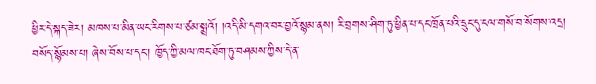ཕྱིར་དེ་སྐད་ཟེར། མཁས་པ་མིན་ཡང་རིགས་པ་ཙམ་སྨྲའོ། །འདི་མི་དགའ་བར་བྱའོ་སྙམ་ནས། རི་བྲགས་ཤིག་ཏུ་ཕྱིན་པ་དང་ཁྲོན་པའི་དྲུང་དུ་ངལ་གསོ་བ་སོགས་འདྲ། བསོད་སྙོམས་པ། ཞེས་བོས་པ་དང་། ཁྱོད་ཀྱི་མལ་ཁང་ཐོག་ཏུ་བཤམས་ཀྱིས་དེ་ན་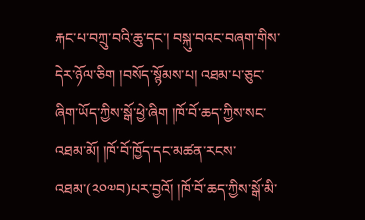རྐང་པ་བཀྲུ་བའི་ཆུ་དང་། བསྐུ་བའང་བཞག་གིས་དེར་ཉོལ་ཅིག །བསོད་སྙོམས་པ། འཐམ་པ་ཅུང་ཞིག་ཡོད་ཀྱིས་སྒོ་ཕྱེ་ཞིག །ཁོ་བོ་ཆད་ཀྱིས་སང་འཐམ་མོ། །ཁོ་བོ་ཁྱོད་དང་མཚན་རངས་འཐམ་(༢༠༧བ)པར་བྱའོ། །ཁོ་བོ་ཆད་ཀྱིས་སྒོ་མི་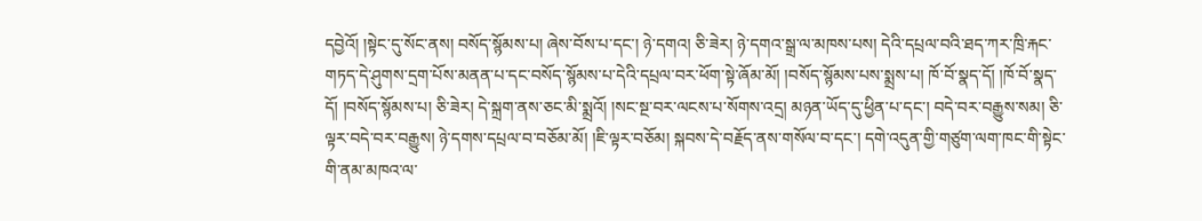དབྱེའོ། །སྟེང་དུ་སོང་ནས། བསོད་སྙོམས་པ། ཞེས་བོས་པ་དང་། ཉེ་དགའ། ཅི་ཟེར། ཉེ་དགའ་སྒྲ་ལ་མཁས་པས། དེའི་དཔྲལ་བའི་ཐད་ཀར་ཁྲི་རྐང་གཏད་དེ་ཤུགས་དྲག་པོས་མནན་པ་དང་བསོད་སྙོམས་པ་དེའི་དཔྲལ་བར་ཕོག་སྟེ་ཞོམ་མོ། །བསོད་སྙོམས་པས་སྨྲས་པ། ཁོ་བོ་སྣད་དོ། །ཁོ་བོ་སྣད་དོ། །བསོད་སྙོམས་པ། ཅི་ཟེར། དེ་སྐྲག་ནས་ཅང་མི་སྨྲའོ། །སང་སྔ་བར་ལངས་པ་སོགས་འདྲ། མཉན་ཡོད་དུ་ཕྱིན་པ་དང་། བདེ་བར་བརྒྱུས་སམ། ཅི་ལྟར་བདེ་བར་བརྒྱུས། ཉེ་དགས་དཔྲལ་བ་བཅོམ་མོ། །ཇི་ལྟར་བཅོམ། སྐབས་དེ་བརྗོད་ནས་གསོལ་བ་དང་། དགེ་འདུན་གྱི་གཙུག་ལག་ཁང་གི་སྟེང་གི་ནམ་མཁའ་ལ་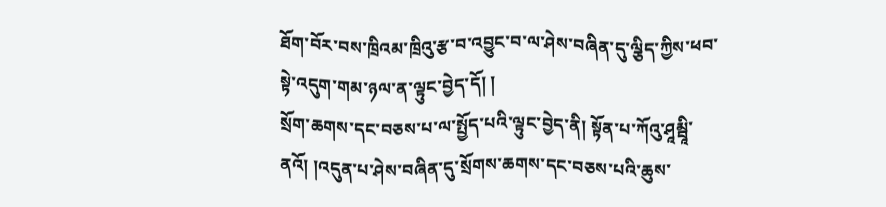ཐོག་བོར་བས་ཁྲིའམ་ཁྲིའུ་རྩ་བ་འབྱུང་བ་ལ་ཤེས་བཞིན་དུ་ལྕིད་ཀྱིས་ཕབ་སྟེ་འདུག་གམ་ཉལ་ན་ལྟུང་བྱེད་དོ། །
སྲོག་ཆགས་དང་བཅས་པ་ལ་སྤྱོད་པའི་ལྟུང་བྱེད་ནི། སྟོན་པ་ཀོའུ་ཤཱམྦཱི་ནའོ། །འདུན་པ་ཤེས་བཞིན་དུ་སྲོགས་ཆགས་དང་བཅས་པའི་ཆུས་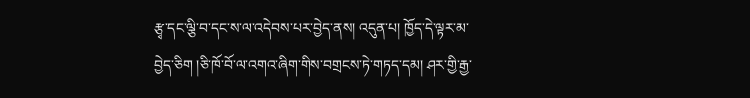རྩྭ་དང་ལྕི་བ་དང་ས་ལ་འདེབས་པར་བྱེད་ནས། འདུན་པ། ཁྱོད་དེ་ལྟར་མ་བྱེད་ཅིག །ཅི་ཁོ་བོ་ལ་འགའ་ཞིག་གིས་བགྲངས་ཏེ་གཏད་དམ། ཤར་གྱི་རྒྱ་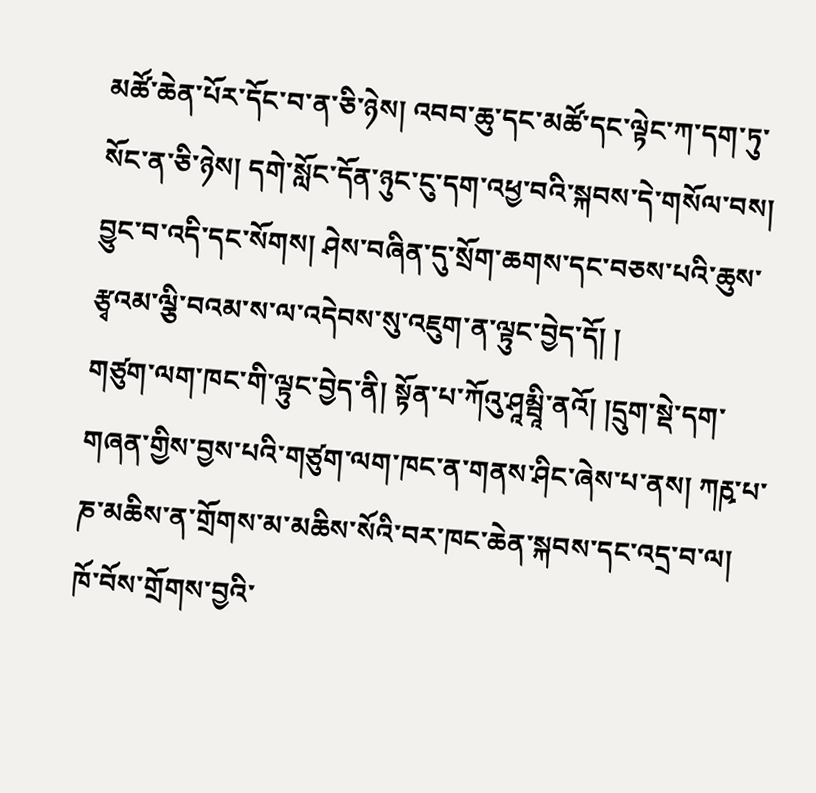མཚོ་ཆེན་པོར་དོང་བ་ན་ཅི་ཉེས། འབབ་ཆུ་དང་མཚོ་དང་ལྟེང་ཀ་དག་ཏུ་སོང་ན་ཅི་ཉེས། དགེ་སློང་དོན་ཉུང་ངུ་དག་འཕྱ་བའི་སྐབས་དེ་གསོལ་བས། བྱུང་བ་འདི་དང་སོགས། ཤེས་བཞིན་དུ་སྲོག་ཆགས་དང་བཅས་པའི་ཆུས་རྩྭའམ་ལྕི་བའམ་ས་ལ་འདེབས་སུ་འཇུག་ན་ལྟུང་བྱེད་དོ། །
གཙུག་ལག་ཁང་གི་ལྟུང་བྱེད་ནི། སྟོན་པ་ཀོའུ་ཤཱམྦཱི་ནའོ། །དྲུག་སྡེ་དག་གཞན་གྱིས་བྱས་པའི་གཙུག་ལག་ཁང་ན་གནས་ཤིང་ཞེས་པ་ནས། ཀརྵ་པ་ཎ་མཆིས་ན་གྲོགས་མ་མཆིས་སོའི་བར་ཁང་ཆེན་སྐབས་དང་འདྲ་བ་ལ། ཁོ་བོས་གྲོགས་བྱའི་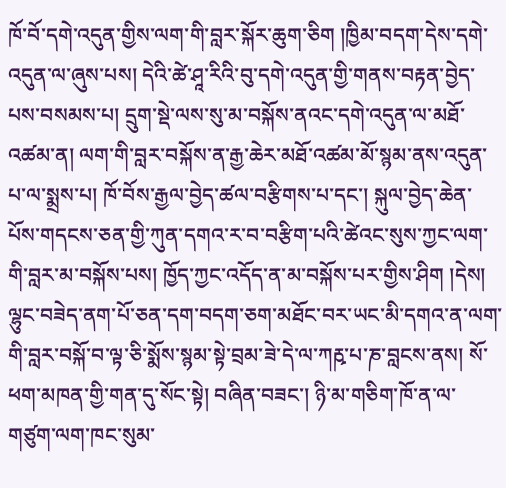ཁོ་བོ་དགེ་འདུན་གྱིས་ལག་གི་བླར་སྐོར་ཆུག་ཅིག །ཁྱིམ་བདག་དེས་དགེ་འདུན་ལ་ཞུས་པས། དེའི་ཚེ་ཤཱ་རིའི་བུ་དགེ་འདུན་གྱི་གནས་བརྟན་བྱེད་པས་བསམས་པ། དྲུག་སྡེ་ལས་སུ་མ་བསྐོས་ནའང་དགེ་འདུན་ལ་མཐོ་འཚམ་ན། ལག་གི་བླར་བསྐོས་ན་རྒྱ་ཆེར་མཐོ་འཚམ་མོ་སྙམ་ནས་འདུན་པ་ལ་སྨྲས་པ། ཁོ་བོས་རྒྱལ་བྱེད་ཚལ་བརྩིགས་པ་དང་། སྐུལ་བྱེད་ཆེན་པོས་གདངས་ཅན་གྱི་ཀུན་དགའ་ར་བ་བརྩིག་པའི་ཚེའང་སུས་ཀྱང་ལག་གི་བླར་མ་བསྐོས་པས། ཁྱོད་ཀྱང་འདོད་ན་མ་བསྐོས་པར་གྱིས་ཤིག །དེས། ལྷུང་བཟེད་ནག་པོ་ཅན་དག་བདག་ཅག་མཐོང་བར་ཡང་མི་དགའ་ན་ལག་གི་བླར་བསྐོ་བ་ལྟ་ཅི་སྨོས་སྙམ་སྟེ་བྲམ་ཟེ་དེ་ལ་ཀརྵ་པ་ཎ་བླངས་ནས། སོ་ཕག་མཁན་གྱི་གན་དུ་སོང་སྟེ། བཞིན་བཟང་། ཉི་མ་གཅིག་ཁོ་ན་ལ་གཙུག་ལག་ཁང་སུམ་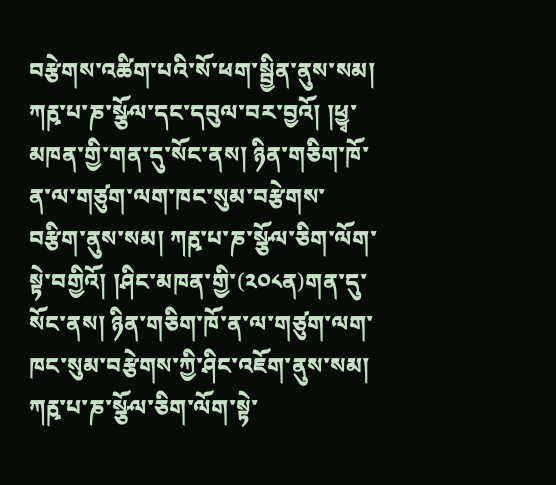བརྩེགས་འཚིག་པའི་སོ་ཕག་སྦྱིན་ནུས་སམ། ཀརྵ་པ་ཎ་སྩོལ་དང་དབུལ་བར་བྱའོ། །ཕྱྭ་མཁན་གྱི་གན་དུ་སོང་ནས། ཉིན་གཅིག་ཁོ་ན་ལ་གཙུག་ལག་ཁང་སུམ་བརྩེགས་བརྩིག་ནུས་སམ། ཀརྵ་པ་ཎ་སྩོལ་ཅིག་ལོག་སྟེ་བགྱིའོ། །ཤིང་མཁན་གྱི་(༢༠༨ན)གན་དུ་སོང་ནས། ཉིན་གཅིག་ཁོ་ན་ལ་གཙུག་ལག་ཁང་སུམ་བརྩེགས་ཀྱི་ཤིང་འཇོག་ནུས་སམ། ཀརྵ་པ་ཎ་སྩོལ་ཅིག་ལོག་སྟེ་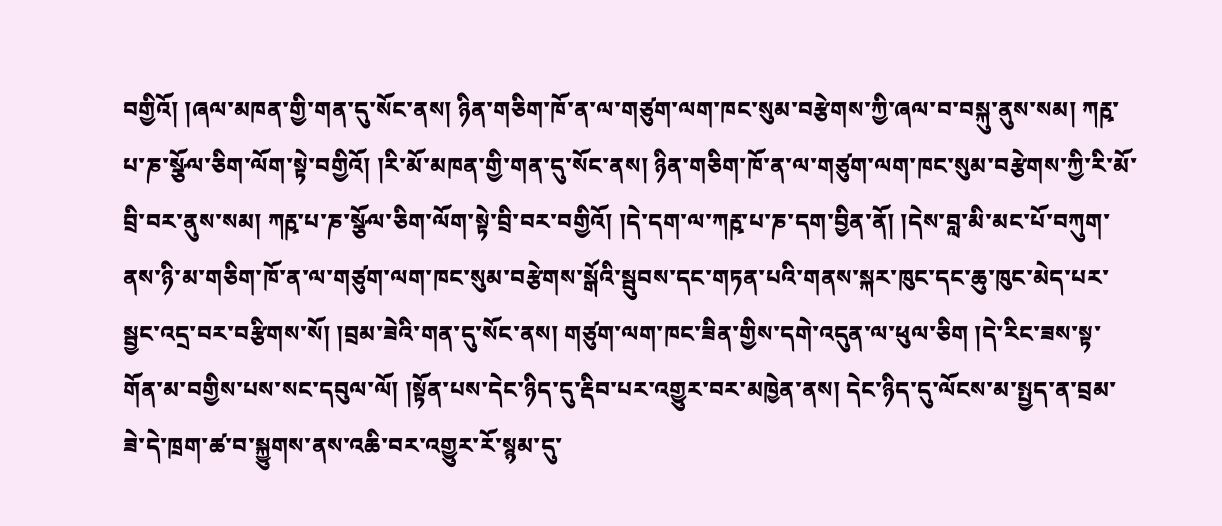བགྱིའོ། །ཞལ་མཁན་གྱི་གན་དུ་སོང་ནས། ཉིན་གཅིག་ཁོ་ན་ལ་གཙུག་ལག་ཁང་སུམ་བརྩེགས་ཀྱི་ཞལ་བ་བསྐུ་ནུས་སམ། ཀརྵ་པ་ཎ་སྩོལ་ཅིག་ལོག་སྟེ་བགྱིའོ། །རི་མོ་མཁན་གྱི་གན་དུ་སོང་ནས། ཉིན་གཅིག་ཁོ་ན་ལ་གཙུག་ལག་ཁང་སུམ་བརྩེགས་ཀྱི་རི་མོ་བྲི་བར་ནུས་སམ། ཀརྵ་པ་ཎ་སྩོལ་ཅིག་ལོག་སྟེ་བྲི་བར་བགྱིའོ། །དེ་དག་ལ་ཀརྵ་པ་ཎ་དག་བྱིན་ནོ། །དེས་བླ་མི་མང་པོ་བཀུག་ནས་ཉི་མ་གཅིག་ཁོ་ན་ལ་གཙུག་ལག་ཁང་སུམ་བརྩེགས་སྒོའི་སྦུབས་དང་གཏན་པའི་གནས་སྐར་ཁུང་དང་ཆུ་ཁུང་མེད་པར་སྦྱང་འདྲ་བར་བརྩིགས་སོ། །བྲམ་ཟེའི་གན་དུ་སོང་ནས། གཙུག་ལག་ཁང་ཟིན་གྱིས་དགེ་འདུན་ལ་ཕུལ་ཅིག །དེ་རིང་ཟས་སྟ་གོན་མ་བགྱིས་པས་སང་དབུལ་ལོ། །སྟོན་པས་དེང་ཉིད་དུ་རྡིབ་པར་འགྱུར་བར་མཁྱེན་ནས། དེང་ཉིད་དུ་ལོངས་མ་སྤྱད་ན་བྲམ་ཟེ་དེ་ཁྲག་ཚ་བ་སྐྱུགས་ནས་འཆི་བར་འགྱུར་རོ་སྙམ་དུ་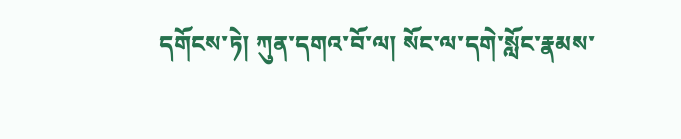དགོངས་ཏེ། ཀུན་དགའ་བོ་ལ། སོང་ལ་དགེ་སློང་རྣམས་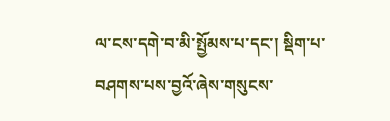ལ་ངས་དགེ་བ་མི་སྤྱོམས་པ་དང་། སྡིག་པ་བཤགས་པས་བྱའོ་ཞེས་གསུངས་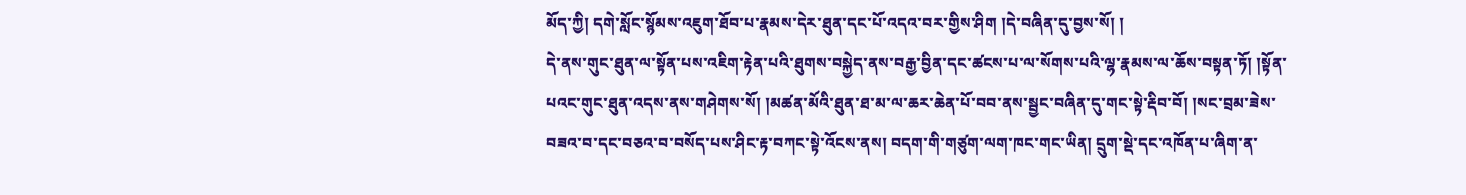མོད་ཀྱི། དགེ་སློང་སྙོམས་འཇུག་ཐོབ་པ་རྣམས་དེར་ཐུན་དང་པོ་འདའ་བར་གྱིས་ཤིག །དེ་བཞིན་དུ་བྱས་སོ། །
དེ་ནས་གུང་ཐུན་ལ་སྟོན་པས་འཇིག་རྟེན་པའི་ཐུགས་བསྐྱེད་ནས་བརྒྱ་བྱིན་དང་ཚངས་པ་ལ་སོགས་པའི་ལྷ་རྣམས་ལ་ཆོས་བསྟན་ཏོ། །སྟོན་པའང་གུང་ཐུན་འདས་ནས་གཤེགས་སོ། །མཚན་མོའི་ཐུན་ཐ་མ་ལ་ཆར་ཆེན་པོ་བབ་ནས་སྦྱང་བཞིན་དུ་གང་སྟེ་རྡིབ་བོ། །སང་བྲམ་ཟེས་བཟའ་བ་དང་བཅའ་བ་བསོད་པས་ཤིང་རྟ་བཀང་སྟེ་འོངས་ནས། བདག་གི་གཙུག་ལག་ཁང་གང་ཡིན། དྲུག་སྡེ་དང་འཁོན་པ་ཞིག་ན་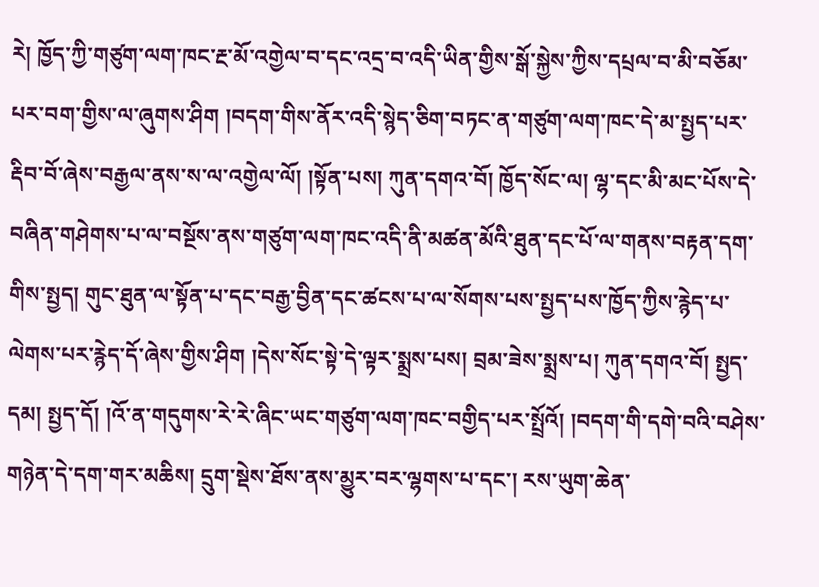རེ། ཁྱོད་ཀྱི་གཙུག་ལག་ཁང་རྔ་མོ་འགྱེལ་བ་དང་འདྲ་བ་འདི་ཡིན་གྱིས་སྒོ་སྐྱེས་ཀྱིས་དཔྲལ་བ་མི་བཅོམ་པར་བག་གྱིས་ལ་ཞུགས་ཤིག །བདག་གིས་ནོར་འདི་སྙེད་ཅིག་བཏང་ན་གཙུག་ལག་ཁང་དེ་མ་སྤྱད་པར་རྡིབ་བོ་ཞེས་བརྒྱལ་ནས་ས་ལ་འགྱེལ་ལོ། །སྟོན་པས། ཀུན་དགའ་བོ། ཁྱོད་སོང་ལ། ལྷ་དང་མི་མང་པོས་དེ་བཞིན་གཤེགས་པ་ལ་བསྔོས་ནས་གཙུག་ལག་ཁང་འདི་ནི་མཚན་མོའི་ཐུན་དང་པོ་ལ་གནས་བརྟན་དག་གིས་སྤྱད། གུང་ཐུན་ལ་སྟོན་པ་དང་བརྒྱ་བྱིན་དང་ཚངས་པ་ལ་སོགས་པས་སྤྱད་པས་ཁྱོད་ཀྱིས་རྙེད་པ་ལེགས་པར་རྙེད་དོ་ཞེས་གྱིས་ཤིག །དེས་སོང་སྟེ་དེ་ལྟར་སྨྲས་པས། བྲམ་ཟེས་སྨྲས་པ། ཀུན་དགའ་བོ། སྤྱད་དམ། སྤྱད་དོ། །འོ་ན་གདུགས་རེ་རེ་ཞིང་ཡང་གཙུག་ལག་ཁང་བགྱིད་པར་སྤྲོའོ། །བདག་གི་དགེ་བའི་བཤེས་གཉེན་དེ་དག་གར་མཆིས། དྲུག་སྡེས་ཐོས་ནས་མྱུར་བར་ལྷགས་པ་དང་། རས་ཡུག་ཆེན་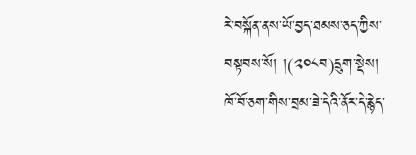རེ་བསྐོན་ནས་ཡོ་བྱད་ཐམས་ཅད་ཀྱིས་བསྟབས་སོ། །(༢༠༨བ)དྲུག་སྡེས། ཁོ་བོ་ཅག་གིས་བྲམ་ཟེ་དེའི་ནོར་དེ་རྙེད་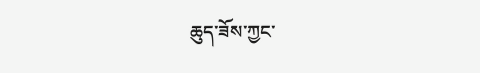ཆུད་ཟོས་ཀྱང་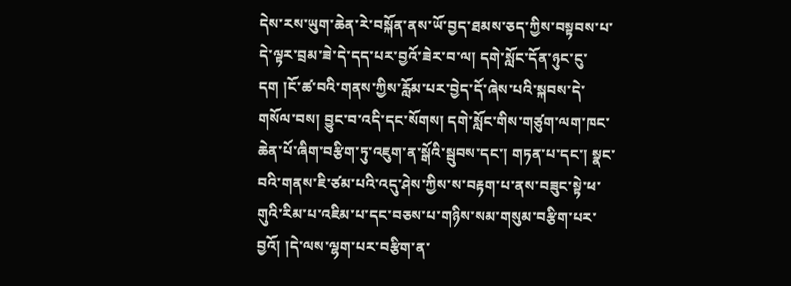དེས་རས་ཡུག་ཆེན་རེ་བསྐོན་ནས་ཡོ་བྱད་ཐམས་ཅད་ཀྱིས་བསྟབས་པ་དེ་ལྟར་བྲམ་ཟེ་དེ་དད་པར་བྱའོ་ཟེར་བ་ལ། དགེ་སློང་དོན་ཉུང་ངུ་དག །ངོ་ཚ་བའི་གནས་ཀྱིས་རློམ་པར་བྱེད་དོ་ཞེས་པའི་སྐབས་དེ་གསོལ་བས། བྱུང་བ་འདི་དང་སོགས། དགེ་སློང་གིས་གཙུག་ལག་ཁང་ཆེན་པོ་ཞིག་བརྩིག་ཏུ་འཇུག་ན་སྒོའི་སྦུབས་དང་། གཏན་པ་དང་། སྣང་བའི་གནས་ཇི་ཙམ་པའི་འདུ་ཤེས་ཀྱིས་ས་བརྟག་པ་ནས་བཟུང་སྟེ་ཕ་གུའི་རིམ་པ་འཇིམ་པ་དང་བཅས་པ་གཉིས་སམ་གསུམ་བརྩིག་པར་བྱའོ། །དེ་ལས་ལྷག་པར་བརྩིག་ན་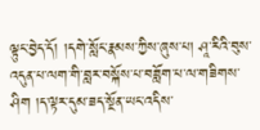ལྟུང་བྱེད་དོ། །དགེ་སློང་རྣམས་ཀྱིས་ཞུས་པ། ཤཱ་རིའི་བུས་འདུན་པ་ལག་གི་བླར་བསྐོས་པ་བཟློག་པ་ལ་གཟིགས་ཤིག །ད་ལྟར་དུམ་ཟད་སྔོན་ཡང་འདིས་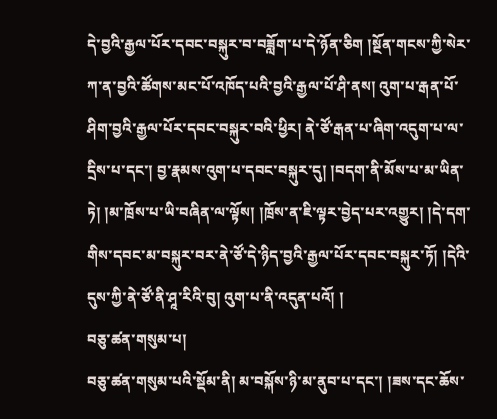དེ་བྱའི་རྒྱལ་པོར་དབང་བསྐུར་བ་བཟློག་པ་དེ་ཉོན་ཅིག །སྔོན་གངས་ཀྱི་སེར་ཀ་ན་བྱའི་ཚོགས་མང་པོ་འཁོད་པའི་བྱའི་རྒྱལ་པོ་ཤི་ནས། འུག་པ་རྒན་པོ་ཤིག་བྱའི་རྒྱལ་པོར་དབང་བསྐུར་བའི་ཕྱིར། ནེ་ཙོ་རྒན་པ་ཞིག་འདུག་པ་ལ་དྲིས་པ་དང་། བྱ་རྣམས་འུག་པ་དབང་བསྐུར་དུ། །བདག་ནི་མོས་པ་མ་ཡིན་ཏེ། །མ་ཁྲོས་པ་ཡི་བཞིན་ལ་ལྟོས། །ཁྲོས་ན་ཇི་ལྟར་བྱེད་པར་འགྱུར། །དེ་དག་གིས་དབང་མ་བསྐུར་བར་ནེ་ཙོ་དེ་ཉིད་བྱའི་རྒྱལ་པོར་དབང་བསྐུར་ཏོ། །དེའི་དུས་ཀྱི་ནེ་ཙོ་ནི་ཤཱ་རིའི་བུ། འུག་པ་ནི་འདུན་པའོ། །
བཅུ་ཚན་གསུམ་པ།
བཅུ་ཚན་གསུམ་པའི་སྡོམ་ནི། མ་བསྐོས་ཉི་མ་ནུབ་པ་དང་། །ཟས་དང་ཆོས་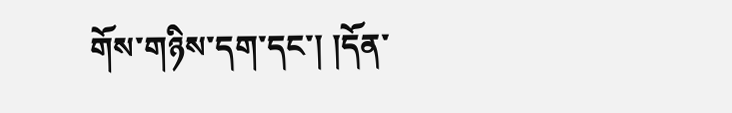གོས་གཉིས་དག་དང་། །དོན་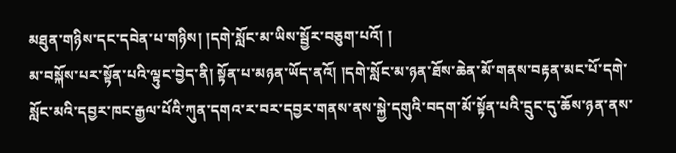མཐུན་གཉིས་དང་དབེན་པ་གཉིས། །དགེ་སློང་མ་ཡིས་སྦྱོར་བཅུག་པའོ། །
མ་བསྐོས་པར་སྟོན་པའི་ལྟུང་བྱེད་ནི། སྟོན་པ་མཉན་ཡོད་ནའོ། །དགེ་སློང་མ་ཉན་ཐོས་ཆེན་མོ་གནས་བརྟན་མང་པོ་དགེ་སློང་མའི་དབྱར་ཁང་རྒྱལ་པོའི་ཀུན་དགའ་ར་བར་དབྱར་གནས་ནས་སྐྱེ་དགུའི་བདག་མོ་སྟོན་པའི་དྲུང་དུ་ཆོས་ཉན་ནས་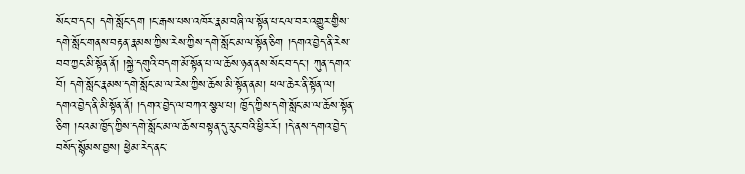སོང་བ་དང་། དགེ་སློང་དག །ང་རྒས་པས་འཁོར་རྣམ་བཞི་ལ་སྟོན་པ་ངལ་བར་འགྱུར་གྱིས་དགེ་སློང་གནས་བརྟན་རྣམས་ཀྱིས་རེས་ཀྱིས་དགེ་སློང་མ་ལ་སྟོན་ཅིག །དགའ་བྱེད་ནི་རེས་བབ་ཀྱང་མི་སྟོན་ནོ། །སྐྱེ་དགུའི་བདག་མོ་སྟོན་པ་ལ་ཆོས་ཉན་ནས་སོང་བ་དང་། ཀུན་དགའ་བོ། དགེ་སློང་རྣམས་དགེ་སློང་མ་ལ་རེས་ཀྱིས་ཆོས་མི་སྟོན་ནམ། ཕལ་ཆེར་ནི་སྟོན་ལ། དགའ་བྱེད་ནི་མི་སྟོན་ནོ། །དགའ་བྱེད་ལ་བཀའ་སྩལ་པ། ཁྱོད་ཀྱིས་དགེ་སློང་མ་ལ་ཆོས་སྟོན་ཅིག །ངའམ་ཁྱོད་ཀྱིས་དགེ་སློང་མ་ལ་ཆོས་བསྟན་དུ་རུང་བའི་ཕྱིར་རོ། །དེ་ནས་དགའ་བྱེད་བསོད་སྙོམས་བྱས། ཕྱེམ་རེད་ནང་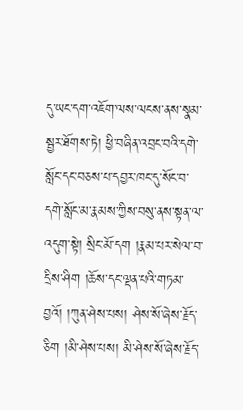དུ་ཡང་དག་འཇོག་ལས་ལངས་ནས་སྣམ་སྦྱར་ཐོགས་ཏེ། ཕྱི་བཞིན་འབྲང་བའི་དགེ་སློང་དང་བཅས་པ་དབྱར་ཁང་དུ་སོང་བ་དགེ་སློང་མ་རྣམས་ཀྱིས་བསུ་ནས་སྟན་ལ་འདུག་སྟེ། སྲིང་མོ་དག །རྣམ་པར་སེལ་བ་དྲིས་ཤིག །ཆོས་དང་ལྡན་པའི་གཏམ་བྱའོ། །ཀུན་ཤེས་པས། ཤེས་སོ་ཞེས་རྗོད་ཅིག །མི་ཤེས་པས། མི་ཤེས་སོ་ཞེས་རྗོད་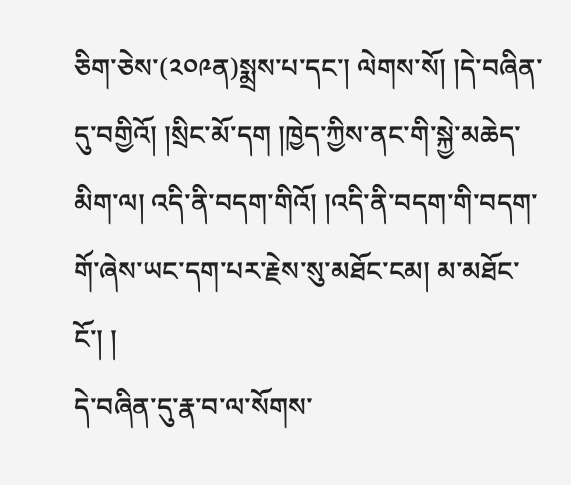ཅིག་ཅེས་(༢༠༩ན)སྨྲས་པ་དང་། ལེགས་སོ། །དེ་བཞིན་དུ་བགྱིའོ། །སྲིང་མོ་དག །ཁྱེད་ཀྱིས་ནང་གི་སྐྱེ་མཆེད་མིག་ལ། འདི་ནི་བདག་གིའོ། །འདི་ནི་བདག་གི་བདག་གོ་ཞེས་ཡང་དག་པར་རྗེས་སུ་མཐོང་ངམ། མ་མཐོང་ངོ་། །
དེ་བཞིན་དུ་རྣ་བ་ལ་སོགས་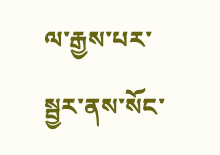ལ་རྒྱས་པར་སྦྱར་ནས་སོང་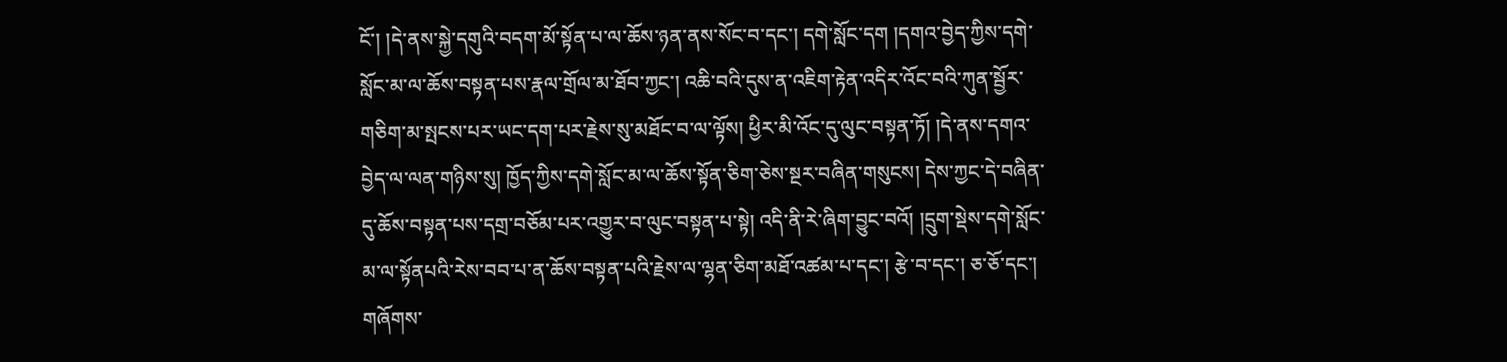ངོ་། །དེ་ནས་སྐྱེ་དགུའི་བདག་མོ་སྟོན་པ་ལ་ཆོས་ཉན་ནས་སོང་བ་དང་། དགེ་སློང་དག །དགའ་བྱེད་ཀྱིས་དགེ་སློང་མ་ལ་ཆོས་བསྟན་པས་རྣལ་གྲོལ་མ་ཐོབ་ཀྱང་། འཆི་བའི་དུས་ན་འཇིག་རྟེན་འདིར་འོང་བའི་ཀུན་སྦྱོར་གཅིག་མ་སྤངས་པར་ཡང་དག་པར་རྗེས་སུ་མཐོང་བ་ལ་ལྟོས། ཕྱིར་མི་འོང་དུ་ལུང་བསྟན་ཏོ། །དེ་ནས་དགའ་བྱེད་ལ་ལན་གཉིས་སུ། ཁྱོད་ཀྱིས་དགེ་སློང་མ་ལ་ཆོས་སྟོན་ཅིག་ཅེས་སྔར་བཞིན་གསུངས། དེས་ཀྱང་དེ་བཞིན་དུ་ཆོས་བསྟན་པས་དགྲ་བཅོམ་པར་འགྱུར་བ་ལུང་བསྟན་པ་སྟེ། འདི་ནི་རེ་ཞིག་བྱུང་བའོ། །དྲུག་སྡེས་དགེ་སློང་མ་ལ་སྟོནཔའི་རེས་བབ་པ་ན་ཆོས་བསྟན་པའི་རྗེས་ལ་ལྷན་ཅིག་མཐོ་འཚམ་པ་དང་། རྩེ་བ་དང་། ཅ་ཅོ་དང་། གཞོགས་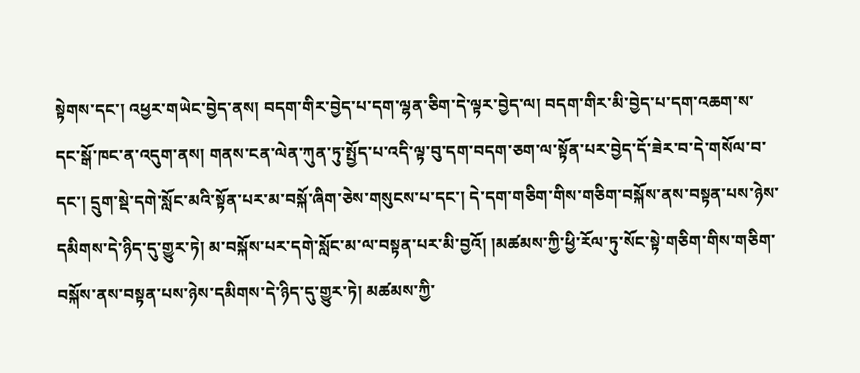སྟེགས་དང་། འཕྱར་གཡེང་བྱེད་ནས། བདག་གིར་བྱེད་པ་དག་ལྷན་ཅིག་དེ་ལྟར་བྱེད་ལ། བདག་གིར་མི་བྱེད་པ་དག་འཆག་ས་དང་སྒོ་ཁང་ན་འདུག་ནས། གནས་ངན་ལེན་ཀུན་ཏུ་སྤྱོད་པ་འདི་ལྟ་བུ་དག་བདག་ཅག་ལ་སྟོན་པར་བྱེད་དོ་ཟེར་བ་དེ་གསོལ་བ་དང་། དྲུག་སྡེ་དགེ་སློང་མའི་སྟོན་པར་མ་བསྐོ་ཞིག་ཅེས་གསུངས་པ་དང་། དེ་དག་གཅིག་གིས་གཅིག་བསྐོས་ནས་བསྟན་པས་ཉེས་དམིགས་དེ་ཉིད་དུ་གྱུར་ཏེ། མ་བསྐོས་པར་དགེ་སློང་མ་ལ་བསྟན་པར་མི་བྱའོ། །མཚམས་ཀྱི་ཕྱི་རོལ་ཏུ་སོང་སྟེ་གཅིག་གིས་གཅིག་བསྐོས་ནས་བསྟན་པས་ཉེས་དམིགས་དེ་ཉིད་དུ་གྱུར་ཏེ། མཚམས་ཀྱི་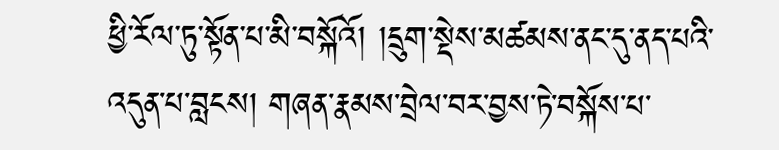ཕྱི་རོལ་ཏུ་སྟོན་པ་མི་བསྐོའོ། །དྲུག་སྡེས་མཚམས་ནང་དུ་ནད་པའི་འདུན་པ་བླངས། གཞན་རྣམས་བྲེལ་བར་བྱས་ཏེ་བསྐོས་པ་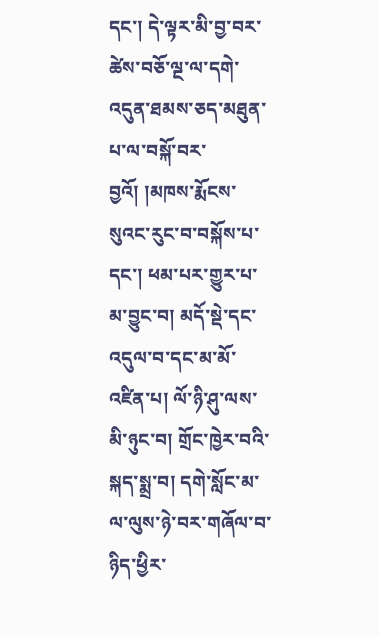དང་། དེ་ལྟར་མི་བྱ་བར་ཚེས་བཅོ་ལྔ་ལ་དགེ་འདུན་ཐམས་ཅད་མཐུན་པ་ལ་བསྐོ་བར་བྱའོ། །མཁས་རྨོངས་སུའང་རུང་བ་བསྐོས་པ་དང་། ཕམ་པར་གྱུར་པ་མ་བྱུང་བ། མདོ་སྡེ་དང་འདུལ་བ་དང་མ་མོ་འཛིན་པ། ལོ་ཉི་ཤུ་ལས་མི་ཉུང་བ། གྲོང་ཁྱེར་བའི་སྐད་སྨྲ་བ། དགེ་སློང་མ་ལ་ལུས་ཉེ་བར་གཞོལ་བ་ཉིད་ཕྱིར་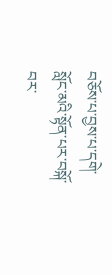བཅོས་པ་བྱས་པ་དགེ་སློང་མའི་སྟོན་པར་བསྐོ་བར་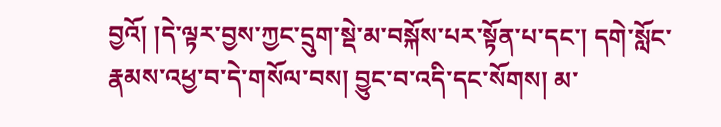བྱའོ། །དེ་ལྟར་བྱས་ཀྱང་དྲུག་སྡེ་མ་བསྐོས་པར་སྟོན་པ་དང་། དགེ་སློང་རྣམས་འཕྱ་བ་དེ་གསོལ་བས། བྱུང་བ་འདི་དང་སོགས། མ་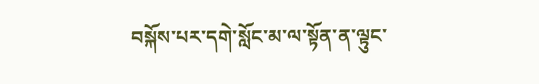བསྐོས་པར་དགེ་སློང་མ་ལ་སྟོན་ན་ལྟུང་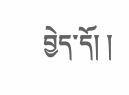བྱེད་དོ། །